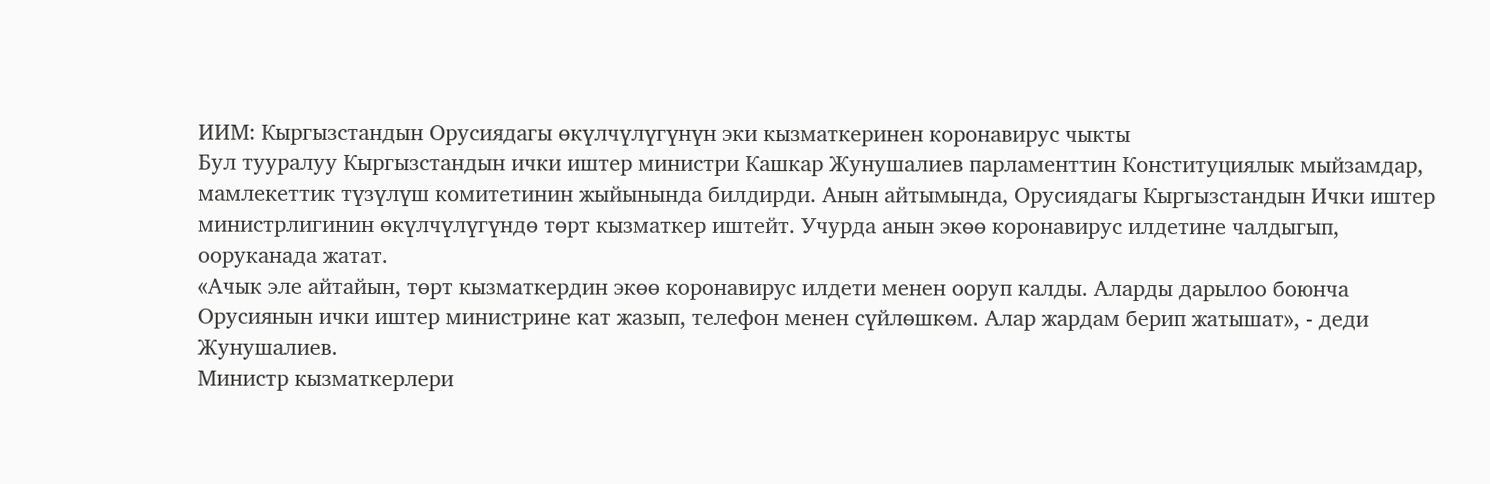ИИМ: Кыргызстандын Орусиядагы өкүлчүлүгүнүн эки кызматкеринен коронавирус чыкты
Бул тууралуу Кыргызстандын ички иштер министри Кашкар Жунушалиев парламенттин Конституциялык мыйзамдар, мамлекеттик түзүлүш комитетинин жыйынында билдирди. Анын айтымында, Орусиядагы Кыргызстандын Ички иштер министрлигинин өкүлчүлүгүндө төрт кызматкер иштейт. Учурда анын экөө коронавирус илдетине чалдыгып, ооруканада жатат.
«Ачык эле айтайын, төрт кызматкердин экөө коронавирус илдети менен ооруп калды. Аларды дарылоо боюнча Орусиянын ички иштер министрине кат жазып, телефон менен сүйлөшкөм. Алар жардам берип жатышат», - деди Жунушалиев.
Министр кызматкерлери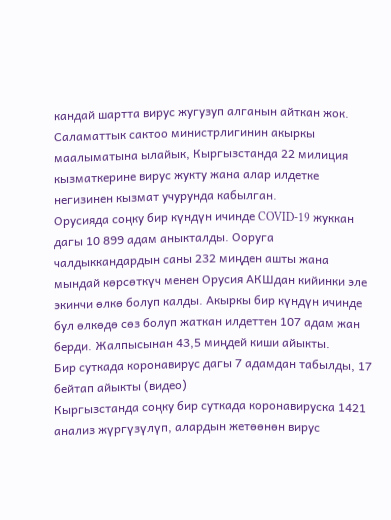кандай шартта вирус жугузуп алганын айткан жок. Саламаттык сактоо министрлигинин акыркы маалыматына ылайык, Кыргызстанда 22 милиция кызматкерине вирус жукту жана алар илдетке негизинен кызмат учурунда кабылган.
Орусияда соңку бир күндүн ичинде COVID-19 жуккан дагы 10 899 адам аныкталды. Ооруга чалдыккандардын саны 232 миңден ашты жана мындай көрсөткүч менен Орусия АКШдан кийинки эле экинчи өлкө болуп калды. Акыркы бир күндүн ичинде бул өлкөдө сөз болуп жаткан илдеттен 107 адам жан берди. Жалпысынан 43,5 миңдей киши айыкты.
Бир суткада коронавирус дагы 7 адамдан табылды, 17 бейтап айыкты (видео)
Кыргызстанда соңку бир суткада коронавируска 1421 анализ жүргүзүлүп, алардын жетөөнөн вирус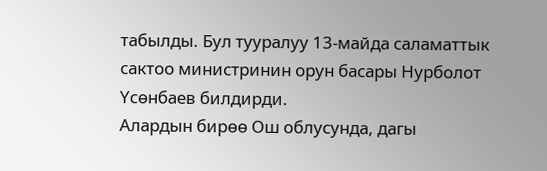табылды. Бул тууралуу 13-майда саламаттык сактоо министринин орун басары Нурболот Үсөнбаев билдирди.
Алардын бирөө Ош облусунда, дагы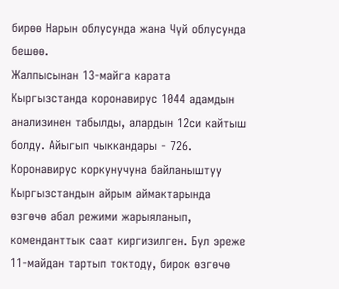бирөө Нарын облусунда жана Чүй облусунда бешөө.
Жалпысынан 13-майга карата Кыргызстанда коронавирус 1044 адамдын анализинен табылды, алардын 12си кайтыш болду. Айыгып чыккандары - 726.
Коронавирус коркунучуна байланыштуу Кыргызстандын айрым аймактарында өзгөчө абал режими жарыяланып, коменданттык саат киргизилген. Бул эреже 11-майдан тартып токтоду, бирок өзгөчө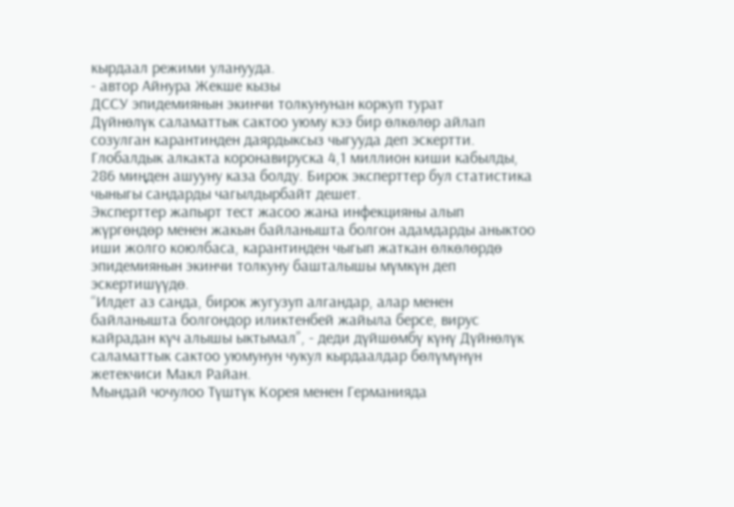кырдаал режими уланууда.
- автор Айнура Жекше кызы
ДССУ эпидемиянын экинчи толкунунан коркуп турат
Дүйнөлүк саламаттык сактоо уюму кээ бир өлкөлөр айлап созулган карантинден даярдыксыз чыгууда деп эскертти. Глобалдык алкакта коронавируска 4,1 миллион киши кабылды, 286 миңден ашууну каза болду. Бирок эксперттер бул статистика чыныгы сандарды чагылдырбайт дешет.
Эксперттер жапырт тест жасоо жана инфекцияны алып жүргөндөр менен жакын байланышта болгон адамдарды аныктоо иши жолго коюлбаса, карантинден чыгып жаткан өлкөлөрдө эпидемиянын экинчи толкуну башталышы мүмкүн деп эскертишүүдө.
“Илдет аз санда, бирок жугузуп алгандар, алар менен байланышта болгондор иликтенбей жайыла берсе, вирус кайрадан күч алышы ыктымал”, - деди дүйшөмбү күнү Дүйнөлүк саламаттык сактоо уюмунун чукул кырдаалдар бөлүмүнүн жетекчиси Макл Райан.
Мындай чочулоо Түштүк Корея менен Германияда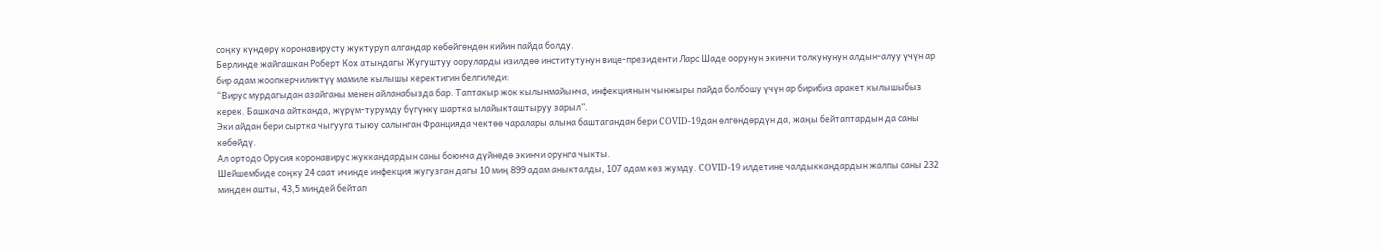соңку күндөрү коронавирусту жуктуруп алгандар көбөйгөндөн кийин пайда болду.
Берлинде жайгашкан Роберт Кох атындагы Жугуштуу ооруларды изилдөө институтунун вице-президенти Ларс Шаде оорунун экинчи толкунунун алдын-алуу үчүн ар бир адам жоопкерчиликтүү мамиле кылышы керектигин белгиледи:
“Вирус мурдагыдан азайганы менен айланабызда бар. Таптакыр жок кылынмайынча, инфекциянын чынжыры пайда болбошу үчүн ар бирибиз аракет кылышыбыз керек. Башкача айтканда, жүрүм-турумду бүгүнкү шартка ылайыкташтыруу зарыл”.
Эки айдан бери сыртка чыгууга тыюу салынган Францияда чектөө чаралары алына баштагандан бери COVID-19дан өлгөндөрдүн да, жаңы бейтаптардын да саны көбөйдү.
Ал ортодо Орусия коронавирус жуккандардын саны боюнча дүйнөдө экинчи орунга чыкты.
Шейшембиде соңку 24 саат ичинде инфекция жугузган дагы 10 миң 899 адам аныкталды, 107 адам көз жумду. COVID-19 илдетине чалдыккандардын жалпы саны 232 миңден ашты, 43,5 миңдей бейтап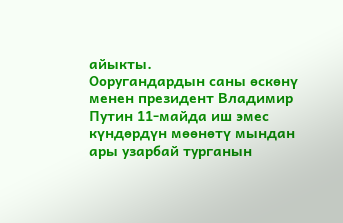айыкты.
Ооругандардын саны өскөнү менен президент Владимир Путин 11-майда иш эмес күндөрдүн мөөнөтү мындан ары узарбай турганын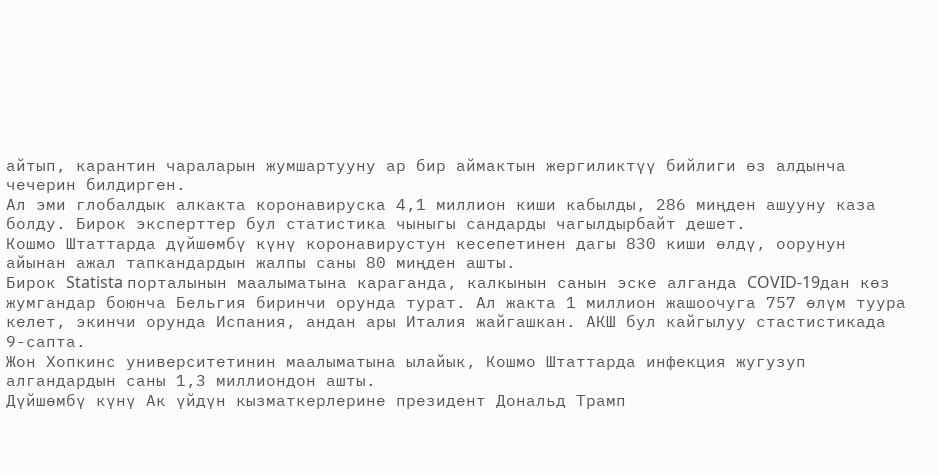айтып, карантин чараларын жумшартууну ар бир аймактын жергиликтүү бийлиги өз алдынча чечерин билдирген.
Ал эми глобалдык алкакта коронавируска 4,1 миллион киши кабылды, 286 миңден ашууну каза болду. Бирок эксперттер бул статистика чыныгы сандарды чагылдырбайт дешет.
Кошмо Штаттарда дүйшөмбү күнү коронавирустун кесепетинен дагы 830 киши өлдү, оорунун айынан ажал тапкандардын жалпы саны 80 миңден ашты.
Бирок Statista порталынын маалыматына караганда, калкынын санын эске алганда COVID-19дан көз жумгандар боюнча Бельгия биринчи орунда турат. Ал жакта 1 миллион жашоочуга 757 өлүм туура келет, экинчи орунда Испания, андан ары Италия жайгашкан. АКШ бул кайгылуу стастистикада 9-сапта.
Жон Хопкинс университетинин маалыматына ылайык, Кошмо Штаттарда инфекция жугузуп алгандардын саны 1,3 миллиондон ашты.
Дүйшөмбү күнү Ак үйдүн кызматкерлерине президент Дональд Трамп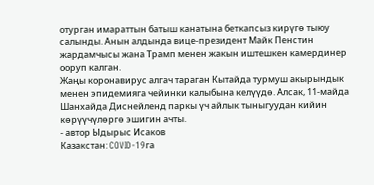отурган имараттын батыш канатына беткапсыз кирүгө тыюу салынды. Анын алдында вице-президент Майк Пенстин жардамчысы жана Трамп менен жакын иштешкен камердинер ооруп калган.
Жаңы коронавирус алгач тараган Кытайда турмуш акырындык менен эпидемияга чейинки калыбына келүүдө. Алсак, 11-майда Шанхайда Диснейленд паркы үч айлык тыныгуудан кийин көрүүчүлөргө эшигин ачты.
- автор Ыдырыс Исаков
Казакстан: COVID-19га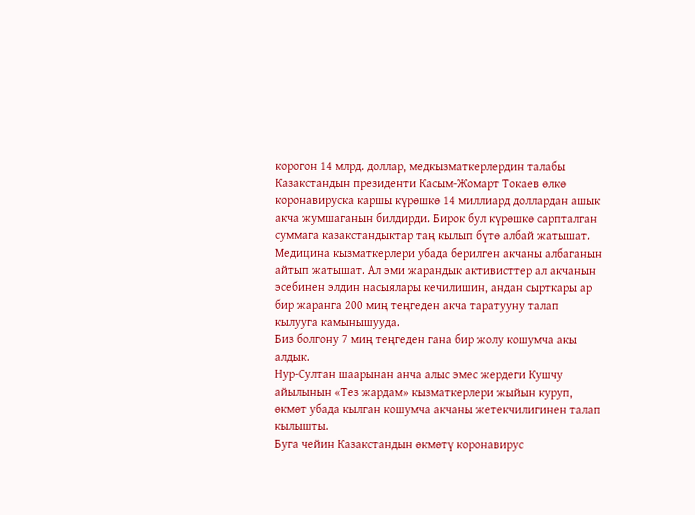корогон 14 млрд. доллар, медкызматкерлердин талабы
Казакстандын президенти Касым-Жомарт Токаев өлкө коронавируска каршы күрөшкө 14 миллиард доллардан ашык акча жумшаганын билдирди. Бирок бул күрөшкө сарпталган суммага казакстандыктар таң кылып бүтө албай жатышат.
Медицина кызматкерлери убада берилген акчаны албаганын айтып жатышат. Ал эми жарандык активисттер ал акчанын эсебинен элдин насыялары кечилишин, андан сырткары ар бир жаранга 200 миң теңгеден акча таратууну талап кылууга камынышууда.
Биз болгону 7 миң теңгеден гана бир жолу кошумча акы алдык.
Нур-Султан шаарынан анча алыс эмес жердеги Кушчу айылынын «Тез жардам» кызматкерлери жыйын куруп, өкмөт убада кылган кошумча акчаны жетекчилигинен талап кылышты.
Буга чейин Казакстандын өкмөтү коронавирус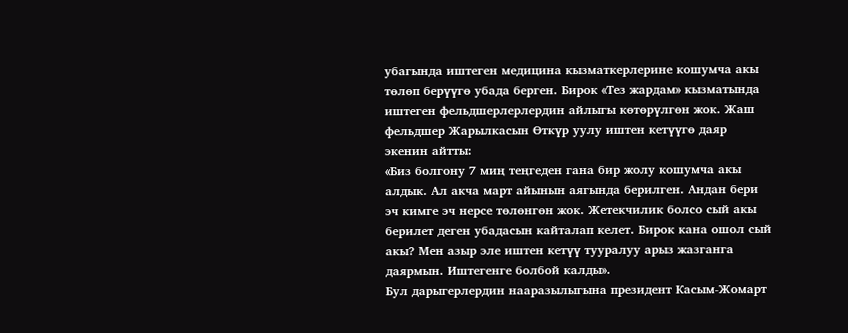убагында иштеген медицина кызматкерлерине кошумча акы төлөп берүүгө убада берген. Бирок «Тез жардам» кызматында иштеген фельдшерлерлердин айлыгы көтөрүлгөн жок. Жаш фельдшер Жарылкасын Өткүр уулу иштен кетүүгө даяр экенин айтты:
«Биз болгону 7 миң теңгеден гана бир жолу кошумча акы алдык. Ал акча март айынын аягында берилген. Андан бери эч кимге эч нерсе төлөнгөн жок. Жетекчилик болсо сый акы берилет деген убадасын кайталап келет. Бирок кана ошол сый акы? Мен азыр эле иштен кетүү тууралуу арыз жазганга даярмын. Иштегенге болбой калды».
Бул дарыгерлердин нааразылыгына президент Касым-Жомарт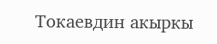Токаевдин акыркы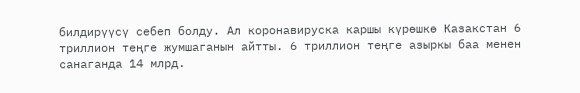билдирүүсү себеп болду. Ал коронавируска каршы күрөшкө Казакстан 6 триллион теңге жумшаганын айтты. 6 триллион теңге азыркы баа менен санаганда 14 млрд.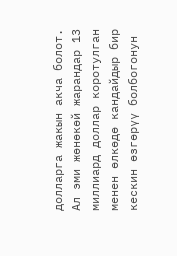долларга жакын акча болот. Ал эми жөнөкөй жарандар 13 миллиард доллар коротулган менен өлкөдө кандайдыр бир кескин өзгөрүү болбогонун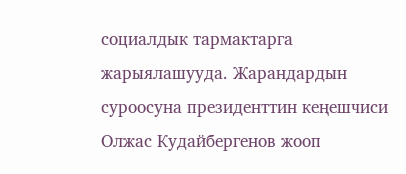социалдык тармактарга жарыялашууда. Жарандардын суроосуна президенттин кеңешчиси Олжас Кудайбергенов жооп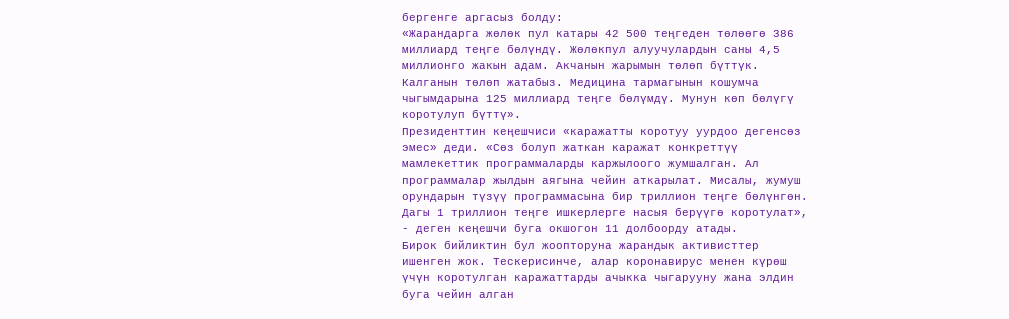бергенге аргасыз болду:
«Жарандарга жөлөк пул катары 42 500 теңгеден төлөөгө 386 миллиард теңге бөлүндү. Жөлөкпул алуучулардын саны 4,5 миллионго жакын адам. Акчанын жарымын төлөп бүттүк. Калганын төлөп жатабыз. Медицина тармагынын кошумча чыгымдарына 125 миллиард теңге бөлүмдү. Мунун көп бөлүгү коротулуп бүттү».
Президенттин кеңешчиси «каражатты коротуу уурдоо дегенсөз эмес» деди. «Сөз болуп жаткан каражат конкреттүү мамлекеттик программаларды каржылоого жумшалган. Ал программалар жылдын аягына чейин аткарылат. Мисалы, жумуш орундарын түзүү программасына бир триллион теңге бөлүнгөн. Дагы 1 триллион теңге ишкерлерге насыя берүүгө коротулат», - деген кеңешчи буга окшогон 11 долбоорду атады.
Бирок бийликтин бул жоопторуна жарандык активисттер ишенген жок. Тескерисинче, алар коронавирус менен күрөш үчүн коротулган каражаттарды ачыкка чыгарууну жана элдин буга чейин алган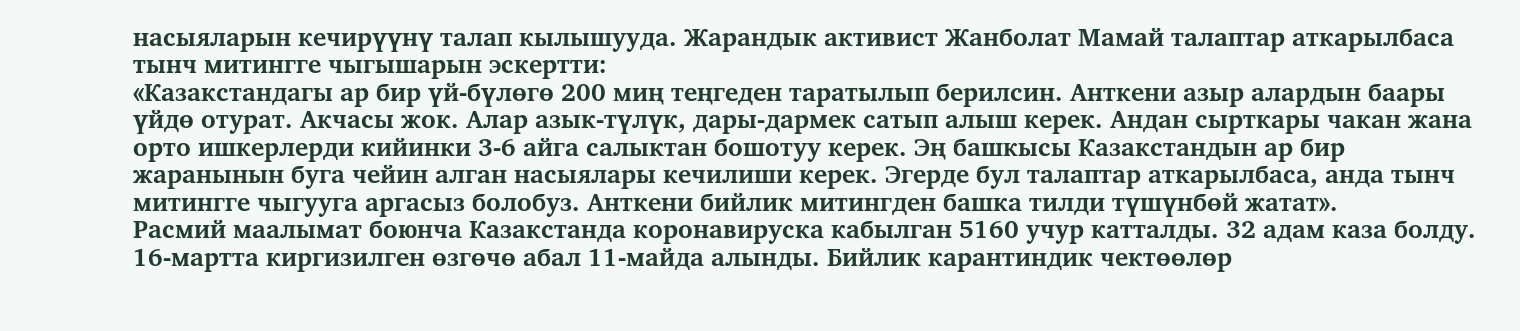насыяларын кечирүүнү талап кылышууда. Жарандык активист Жанболат Мамай талаптар аткарылбаса тынч митингге чыгышарын эскертти:
«Казакстандагы ар бир үй-бүлөгө 200 миң теңгеден таратылып берилсин. Анткени азыр алардын баары үйдө отурат. Акчасы жок. Алар азык-түлүк, дары-дармек сатып алыш керек. Андан сырткары чакан жана орто ишкерлерди кийинки 3-6 айга салыктан бошотуу керек. Эң башкысы Казакстандын ар бир жаранынын буга чейин алган насыялары кечилиши керек. Эгерде бул талаптар аткарылбаса, анда тынч митингге чыгууга аргасыз болобуз. Анткени бийлик митингден башка тилди түшүнбөй жатат».
Расмий маалымат боюнча Казакстанда коронавируска кабылган 5160 учур катталды. 32 адам каза болду. 16-мартта киргизилген өзгөчө абал 11-майда алынды. Бийлик карантиндик чектөөлөр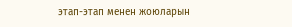этап-этап менен жоюларын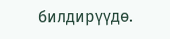билдирүүдө.